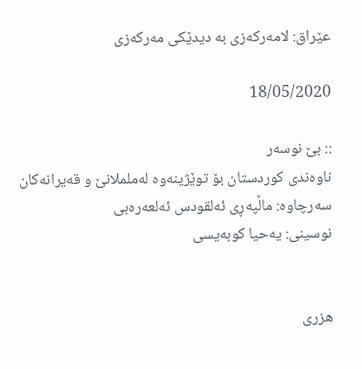عێراق: لامه‌ركه‌زی به‌ دیدێكی مه‌ركه‌زی

18/05/2020

:: بێ نوسەر
ناوه‌ندی كوردستان بۆ توێژینه‌وه‌ له‌ململانێ و قه‌یرانه‌كان
سه‌رچاوه‌: ماڵپه‌ڕی ئه‌لقودس ئه‌لعه‌ره‌بی
نوسینی: یه‌حیا كوبه‌یسی


هزری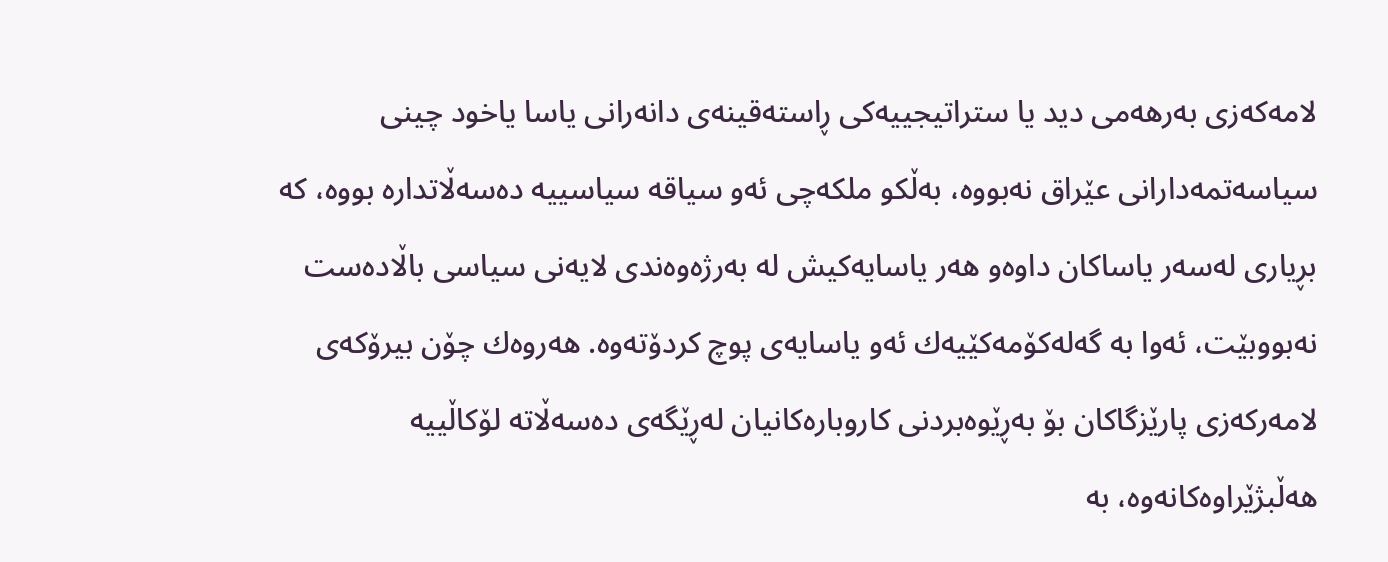لامه‌كه‌زی به‌رهه‌می دید یا ستراتیجییه‌كی ڕاسته‌قینه‌ی دانه‌رانی یاسا یاخود چینی سیاسه‌تمه‌دارانی عێراق نه‌بووه‌، به‌ڵكو ملكه‌چی ئه‌و سیاقه‌ سیاسییه‌ ده‌سه‌ڵاتداره‌ بووه‌، كه‌ بڕیاری له‌سه‌ر یاساكان داوه‌و هه‌ر یاسایه‌كیش له‌ به‌رژه‌وه‌ندی لایه‌نی سیاسی باڵاده‌ست نه‌بووبێت، ئه‌وا به‌ گه‌له‌كۆمه‌كێیه‌ك ئه‌و یاسایه‌ی پوچ كردۆته‌وه‌. هه‌روه‌ك چۆن بیرۆكه‌ی لامه‌ركه‌زی پارێزگاكان بۆ به‌ڕێوه‌بردنی كاروباره‌كانیان له‌ڕێگه‌ی ده‌سه‌ڵاته‌ لۆكاڵییه‌ هه‌ڵبژێراوه‌كانه‌وه‌، به‌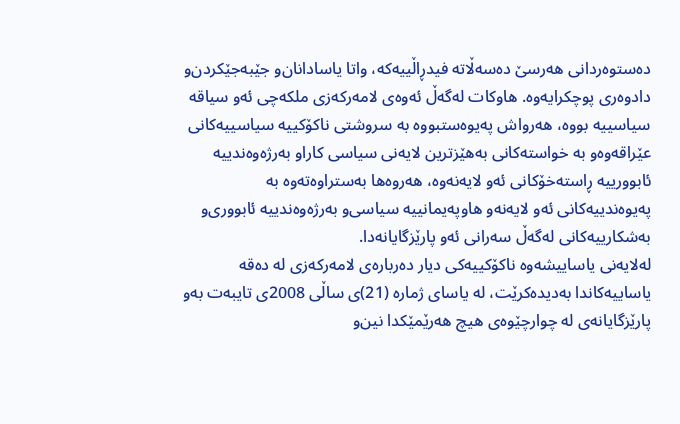ده‌ستوه‌ردانی هه‌رسێ ده‌سه‌ڵاته‌ فیدڕاڵییه‌كه‌، واتا یاسادانان‌و جێبه‌جێكردن‌و دادوه‌ری پوچكرایه‌وه‌. هاوكات له‌گه‌ڵ ئه‌وه‌ی لامه‌ركه‌زی ملكه‌چی ئه‌و سیاقه‌ سیاسییه‌ بووه‌، هه‌رواش په‌یوه‌ستبووه‌ به‌ سروشتی ناكۆكییه‌ سیاسییه‌كانی عێراقه‌وه‌‌و به‌ خواسته‌كانی به‌هێزترین لایه‌نی سیاسی كارا‌و به‌رژه‌وه‌ندییه‌ ئابوورییه‌ ڕاسته‌خۆكانی ئه‌و لایه‌نه‌وه‌، هه‌روه‌ها به‌ستراوه‌ته‌وه‌ به‌ په‌یوه‌ندییه‌كانی ئه‌و لایه‌نه‌و هاوپه‌یمانییه‌ سیاسی‌و به‌رژه‌وه‌ندییه‌ ئابووری‌و به‌شكارییه‌كانی له‌گه‌ڵ سه‌رانی ئه‌و پارێزگایانه‌دا.
له‌لایه‌نی یاساییشه‌وه‌ ناكۆكییه‌كی دیار ده‌رباره‌ی لامه‌ركه‌زی له‌ ده‌قه‌ یاساییه‌كاندا به‌دیده‌كرێت، له‌ یاسای ژماره‌ (21)ی ساڵی 2008ی تایبه‌ت به‌و پارێزگایانه‌ی له‌ چوارچێوه‌ی هیچ هه‌رێمێكدا نین‌و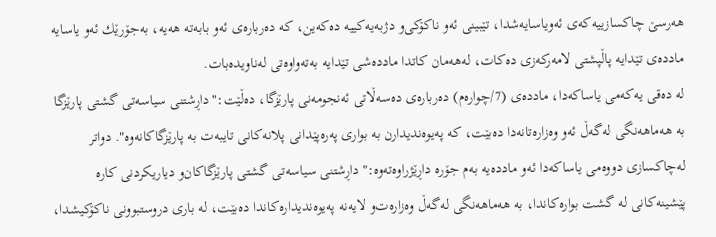هه‌رسێ چاكسازییه‌كه‌ی ئه‌ویاسایه‌شدا، تێبینی ئه‌و ناكۆكی‌و دژبه‌یه‌كییه‌ ده‌كه‌ین، كه‌ ده‌رباره‌ی ئه‌و بابه‌ته‌ هه‌یه‌، به‌جۆرێك ئه‌و یاسایه‌ مادده‌ی تێدایه‌ پاڵپشتی لامه‌ركه‌زی ده‌كات، له‌هه‌مان كاتدا مادده‌شی تێدایه‌ به‌ته‌واوه‌تی له‌ناویده‌بات.
له‌ ده‌قی یه‌كه‌می یاساكه‌دا، مادده‌ی (7/چواره‌م) ده‌رباره‌ی ده‌سه‌ڵاتی ئه‌نجومه‌نی پارێزگا، ده‌ڵێت:"داڕشتنی سیاسه‌تی گشتی پارێزگا به‌ هه‌ماهه‌نگی له‌گه‌ڵ ئه‌و وه‌زاره‌تانه‌دا ده‌بێت، كه‌ په‌یوه‌ندیدارن به‌ بواری په‌ره‌پێدانی پلانه‌كانی تایبه‌ت به‌ پارێزگاكانه‌وه‌". دواتر له‌چاكسازی دووه‌می یاساكه‌دا ئه‌و مادده‌یه‌ به‌م جۆره‌ داڕێژراوه‌ته‌وه‌:"داڕشتنی سیاسه‌تی گشتی پارێزگاكان‌و دیاریكردنی كاره‌ پێشینه‌كانی له‌ گشت بواره‌كاندا، به‌ هه‌ماهه‌نگی له‌گه‌ڵ وه‌زاره‌ت‌و لایه‌نه‌ په‌یوه‌ندیداره‌كاندا ده‌بێت، له‌ باری دروستبوونی ناكۆكیشدا،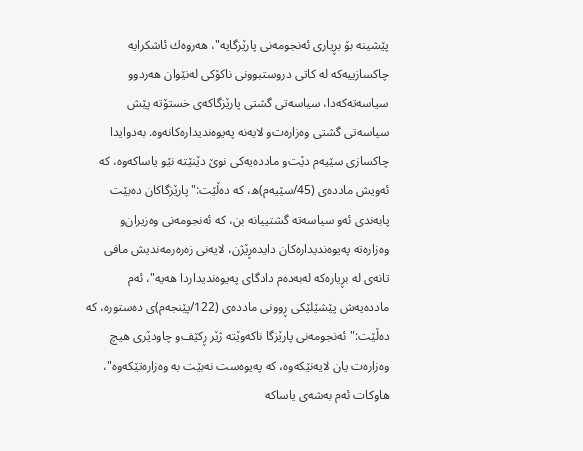پێشینه‌ بۆ بڕیاری ئه‌نجومه‌نی پارێزگایه‌"، هه‌روه‌ك ئاشكرایه‌ چاكسازییه‌كه‌ له‌ كاتی دروستبوونی ناكۆكی له‌نێوان هه‌ردوو سیاسه‌ته‌كه‌دا، سیاسه‌تی گشتی پارێزگاكه‌ی خستۆته‌ پێش سیاسه‌تی گشتی وه‌زاره‌ت‌و لایه‌نه‌ په‌یوه‌ندیداره‌كانه‌وه‌. به‌دوایدا چاكسازی سێیه‌م دێت‌و مادده‌یه‌كی نوێ دێنێته‌ نێو یاساكه‌وه‌، كه‌ ئه‌ویش مادده‌ی (45/سێیه‌م)ه‌، كه‌ ده‌ڵێت:"پارێزگاكان ده‌بێت پابه‌ندی ئه‌و سیاسه‌ته‌ گشتییانه‌ بن، كه‌ ئه‌نجومه‌نی وه‌زیران‌و وه‌زاره‌ته‌ په‌یوه‌ندیداره‌كان دایده‌ڕێژن، لایه‌نی زه‌ره‌رمه‌ندیش مافی تانه‌ی له‌ بڕیاره‌كه‌ له‌به‌ده‌م دادگای په‌یوه‌ندیداردا هه‌یه‌"، ئه‌م مادده‌یه‌ش پێشێلێكی ڕوونی مادده‌ی (122/پێنجه‌م)ی ده‌ستوره‌، كه‌ ده‌ڵێت:"ئه‌نجومه‌نی پارێزگا ناكه‌وێته‌ ژێر ڕكێف‌و چاودێری هیچ وه‌زاره‌ت یان لایه‌نێكه‌وه‌، كه‌ په‌یوه‌ست نه‌بێت به‌ وه‌زاره‌تێكه‌وه‌"، هاوكات ئه‌م به‌شه‌ی یاساكه‌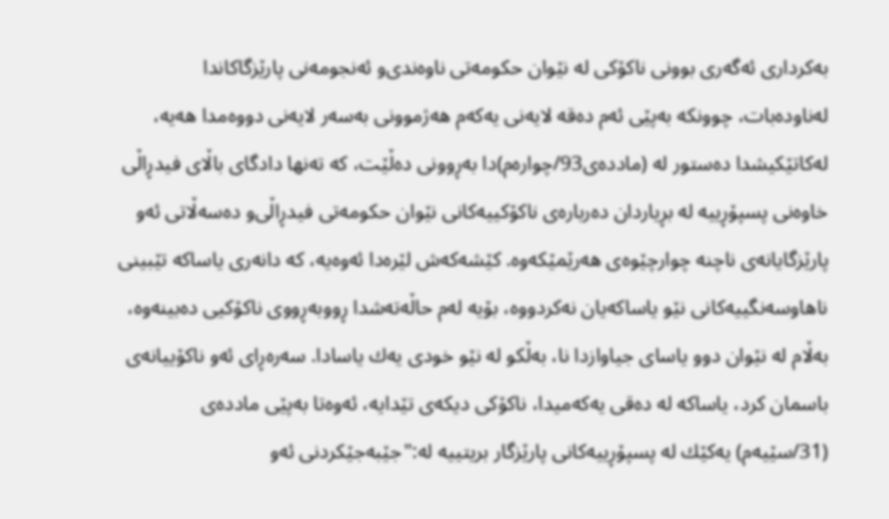به‌كرداری ئه‌گه‌ری بوونی ناكۆكی له‌ نێوان حكومه‌تی ناوه‌ندی‌و ئه‌نجومه‌نی پارێزگاكاندا له‌ناوده‌بات، چوونكه‌ به‌پێی ئه‌م ده‌قه‌ لایه‌نی یه‌كه‌م هه‌ژموونی به‌سه‌ر لایه‌نی دووه‌مدا هه‌یه‌، له‌كاتێكیشدا ده‌ستور له‌ (مادده‌ی93/چواره‌م)دا به‌ڕوونی ده‌ڵێت، كه‌ ته‌نها دادگای باڵای فیدڕاڵی خاوه‌نی پسپۆڕییه‌ له‌ بڕیاردان ده‌رباره‌ی ناكۆكییه‌كانی نێوان حكومه‌تی فیدڕاڵی‌و ده‌سه‌ڵاتی ئه‌و پارێزگایانه‌ی ناچنه‌ چوارچێوه‌ی هه‌رێمێكه‌وه‌. كێشه‌كه‌ش لێره‌دا ئه‌وه‌یه‌، كه‌ دانه‌ری یاساكه‌ تێبینی ناهاوسه‌نگییه‌كانی نێو یاساكه‌یان نه‌كردووه‌، بۆیه‌ له‌م حاڵه‌ته‌شدا ڕووبه‌ڕووی ناكۆكیی ده‌بینه‌وه‌، به‌ڵام له‌ نێوان دوو یاسای جیاوازدا نا، به‌ڵكو له‌ نێو خودی یه‌ك یاسادا. سه‌ره‌ڕای ئه‌و ناكۆییانه‌ی باسمان كرد، یاساكه‌ له‌ ده‌قی یه‌كه‌میدا، ناكۆكی دیكه‌ی تێدایه‌، ئه‌وه‌تا به‌پێی مادده‌ی (31/سێیه‌م) یه‌كێك له‌ پسپۆڕییه‌كانی پارێزگار بریتییه‌ له‌:"جێبه‌جێكردنی ئه‌و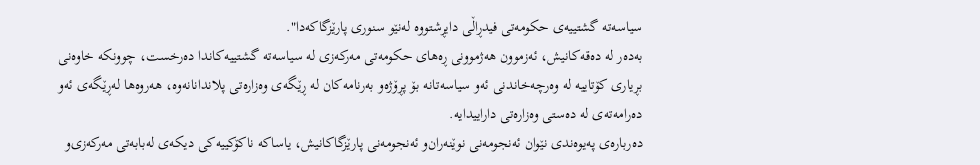سیاسه‌ته‌ گشتییه‌ی حكومه‌تی فیدڕاڵی دایڕشتووه‌ له‌نێو سنوری پارێزگاكه‌دا".
به‌ده‌ر له‌ ده‌قه‌كانیش، ئه‌زموون هه‌ژموونی ڕه‌های حكومه‌تی مه‌ركه‌زی له‌ سیاسه‌ته‌ گشتییه‌كاندا ده‌رخست، چوونكه‌ خاوه‌نی بڕیاری كۆتاییه‌ له‌ وه‌رچه‌خاندنی ئه‌و سیاسه‌تانه‌ بۆ پڕۆژه‌‌و به‌رنامه‌كان له‌ ڕێگه‌ی وه‌زاره‌تی پلاندانانه‌وه‌، هه‌روه‌ها له‌ڕێگه‌ی ئه‌و ده‌رامه‌ته‌ی له‌ ده‌ستی وه‌زاره‌تی داراییدایه‌.
ده‌رباره‌ی په‌یوه‌ندی نێوان ئه‌نجومه‌نی نوێنه‌ران‌و ئه‌نجومه‌نی پارێزگاكانیش، یاساكه‌ ناكۆكییه‌كی دیكه‌ی له‌بابه‌تی مه‌ركه‌زی‌و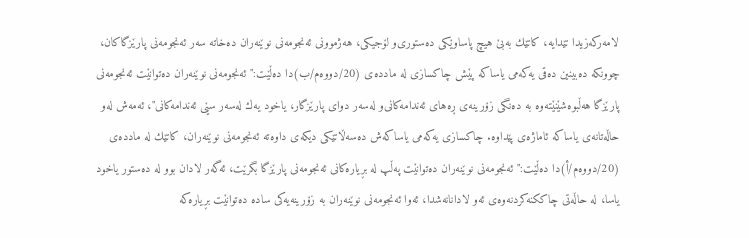لامه‌ركه‌زیدا تێدایه‌، كاتێك به‌بێ هیچ پاساوێكی ده‌ستوری‌و لۆجیكی، هه‌ژموونی ئه‌نجومه‌نی نوێنه‌ران ده‌خاته‌ سه‌ر ئه‌نجومه‌نی پارێزگاكان، چوونكه‌ ده‌بینین ده‌قی یه‌كه‌می یاساكه‌ پێش چاكسازی له‌ مادده‌ی (20/دووه‌م/ب)دا ده‌ڵێت:"ئه‌نجومه‌نی نوێنه‌ران ده‌توانێت ئه‌نجومه‌نی پارێزگا هه‌ڵبوه‌شێنێته‌وه‌ به‌ ده‌نگی زۆرینه‌ی ڕه‌های ئه‌ندامه‌كانی‌و له‌سه‌ر دوای پارێزگار، یاخود یه‌ك له‌سه‌ر سێی ئه‌ندامه‌كانی"، ئه‌مه‌ش له‌و حاڵه‌تانه‌ی یاساكه‌ ئاماژه‌ی پێداوه‌. چاكسازی یه‌كه‌می یاساكه‌ش ده‌سه‌ڵاتێكی دیكه‌ی داوه‌ته‌ ئه‌نجومه‌نی نوێنه‌ران، كاتێك له‌ مادده‌ی (20/دووه‌م/أ)دا ده‌ڵێت:"ئه‌نجومه‌نی نوێنه‌ران ده‌توانێت په‌ڵپ له‌ بڕیاره‌كانی ئه‌نجومه‌نی پارێزگا بگرێت، ئه‌گه‌ر لادان بوو له‌ ده‌ستور یاخود یاسا، له‌ حاڵه‌تی چاككنه‌كردنه‌وه‌ی ئه‌و لادانانه‌شدا، ئه‌وا ئه‌نجومه‌نی نوێنه‌ران به‌ زۆرینه‌یه‌كی ساده‌ ده‌توانێت بڕیاره‌كه‌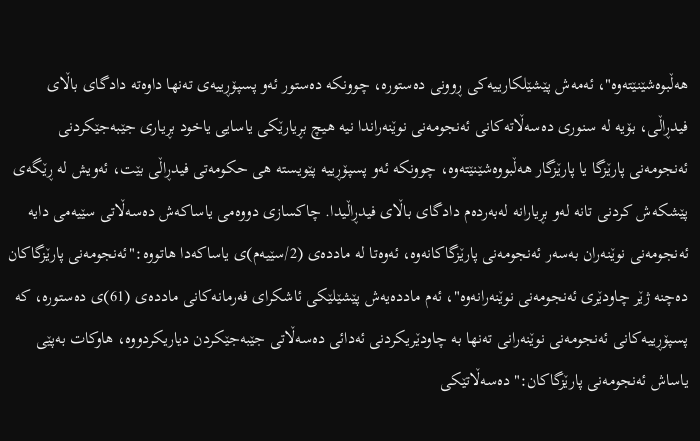هه‌ڵبوه‌شێنێته‌وه‌"، ئه‌مه‌ش پێشێلكارییه‌كی ڕوونی ده‌ستوره‌، چوونكه‌ ده‌ستور ئه‌و پسپۆڕییه‌ی ته‌نها داوه‌ته‌ دادگای باڵای فیدڕاڵی، بۆیه‌ له‌ سنوری ده‌سه‌ڵاته‌كانی ئه‌نجومه‌نی نوێنه‌راندا نیه‌ هیچ بڕیارێكی یاسایی یاخود بڕیاری جێبه‌جێكردنی ئه‌نجومه‌نی پارێزگا یا پارێزگار هه‌ڵبووه‌شێنێته‌وه‌، چوونكه‌ ئه‌و پسپۆڕییه‌ پێویسته‌ هی حكومه‌تی فیدڕاڵی بێت، ئه‌ویش له‌ ڕێگه‌ی پێشكه‌ش كردنی تانه‌ له‌و بڕیارانه‌ له‌به‌رده‌م دادگای باڵای فیدڕاڵیدا. چاكسازی دووه‌می یاساكه‌ش ده‌سه‌ڵاتی سێیه‌می دایه‌ ئه‌نجومه‌نی نوێنه‌ران به‌سه‌ر ئه‌نجومه‌نی پارێزگاكانه‌وه‌، ئه‌وه‌تا له‌ مادده‌ی (2/سێیه‌م)ی یاساكه‌دا هاتووه‌:"ئه‌نجومه‌نی پارێزگاكان ده‌چنه‌ ژێر چاودێری ئه‌نجومه‌نی نوێنه‌رانه‌وه‌"، ئه‌م مادده‌یه‌ش پێشێلێكی ئاشكرای فه‌رمانه‌كانی مادده‌ی (61)ی ده‌ستوره‌، كه‌ پسپۆڕییه‌كانی ئه‌نجومه‌نی نوێنه‌رانی ته‌نها به‌ چاودێریكردنی ئه‌دائی ده‌سه‌ڵاتی جێبه‌جێكردن دیاریكردووه‌، هاوكات به‌پێی یاساش ئه‌نجومه‌نی پارێزگاكان:"ده‌سه‌ڵاتێكی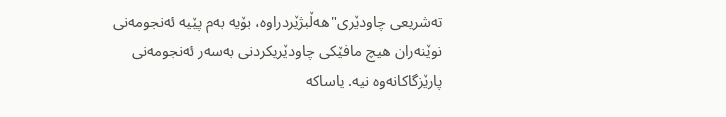ته‌شریعی چاودێری"هه‌ڵبژێردراوه‌، بۆیه‌ به‌م پێیه‌ ئه‌نجومه‌نی نوێنه‌ران هیچ مافێكی چاودێریكردنی به‌سه‌ر ئه‌نجومه‌نی پارێزگاكانه‌وه‌ نیه‌. یاساكه‌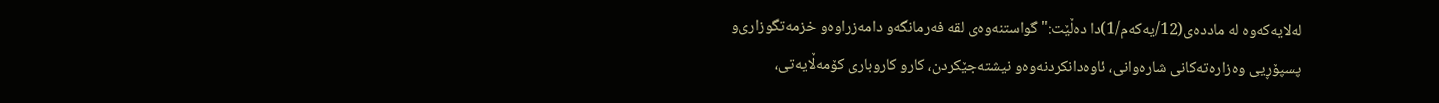له‌لایه‌كه‌وه‌ له‌ مادده‌ی(12/یه‌كه‌م/1)دا ده‌ڵێت:"گواستنه‌وه‌ی لقه‌ فه‌رمانگه‌‌و دامه‌زراوه‌‌و خزمه‌تگوزاری‌و پسپۆڕیی وه‌زاره‌ته‌كانی شاره‌وانی، ئاوه‌دانكردنه‌وه‌‌و نیشته‌جێكردن، كارو كاروباری كۆمه‌ڵایه‌تی،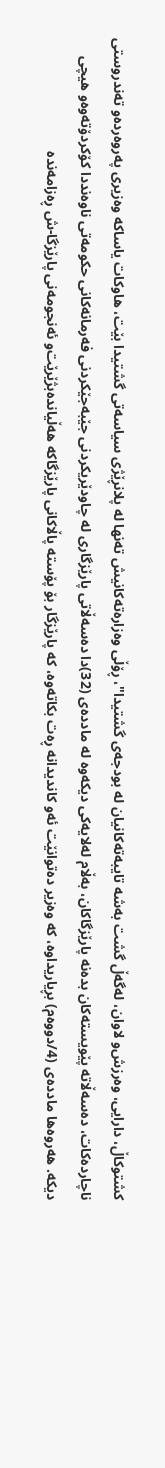كشتوكاڵ، دارایی، وه‌رزش‌و لاوان، له‌گه‌ڵ گشت به‌شه‌ تایبه‌ته‌كانیان له‌ بودجه‌ی گشتیدا"، ڕۆڵی وه‌زاره‌ته‌كانیش ته‌نها له‌ پلانڕێژی سیاسه‌تی گشتیدا بێت، هاوكات یاساكه‌ وه‌زیری په‌روه‌رده‌و ته‌ندروستی ناچارده‌كات، ده‌سه‌ڵاته‌ پێویسته‌كان بده‌نه‌ پارێزگاكان، به‌ڵام له‌لایه‌كی دیكه‌وه‌ له‌ مادده‌ی (32)دا ده‌سه‌ڵاتی پارێزگاری له‌ چاودێریكردنی جێبه‌جێكردنی فه‌رمانه‌كانی حكومه‌تی ناوه‌نددا كۆكردۆته‌وه‌‌و هیچی دیكه‌. هه‌روه‌ها مادده‌ی (4/دووه‌م) بڕیاریداوه‌، كه‌ وه‌زیر ده‌توانێت ئه‌و كاندیدانه‌ ڕه‌ت بكاته‌وه‌، كه‌ پارێزگار بۆ پۆسته‌ پاڵاكانی پارێزگاكه‌ هه‌ڵیانده‌بژێرێت‌و ئه‌نجومه‌نی پارێزگا-ش ڕه‌زامه‌نده‌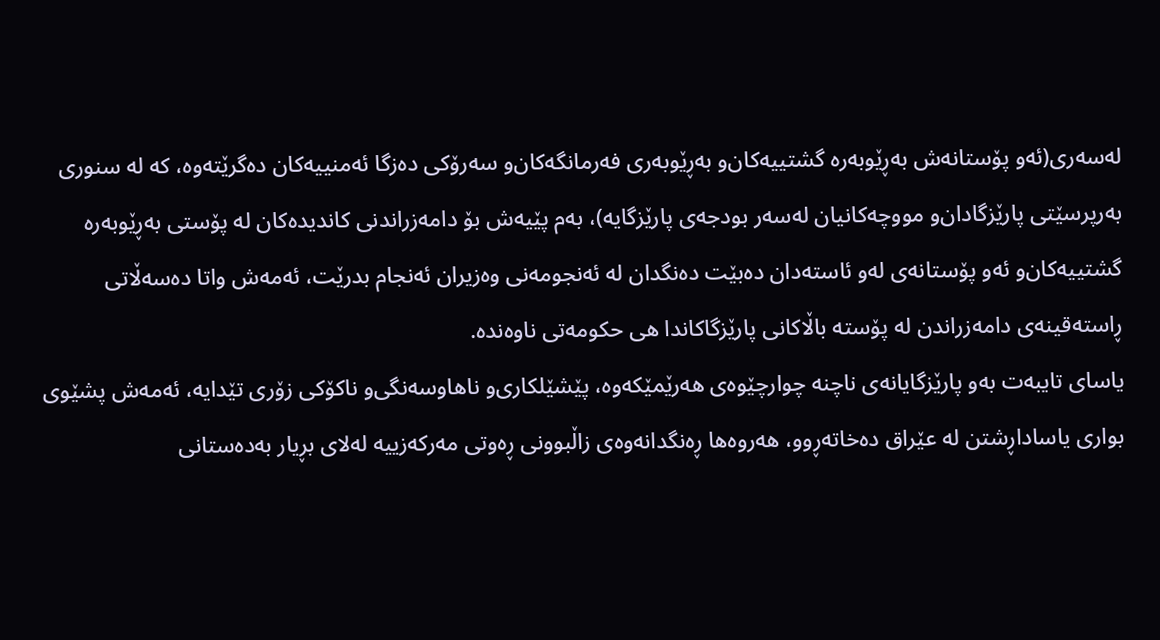له‌سه‌ری(ئه‌و پۆستانه‌ش به‌ڕێوبه‌ره‌ گشتییه‌كان‌و به‌ڕێوبه‌ری فه‌رمانگه‌كان‌و سه‌رۆكی ده‌زگا ئه‌منییه‌كان ده‌گرێته‌وه‌، كه‌ له‌ سنوری به‌رپرسێتی پارێزگادان‌و مووچه‌كانیان له‌سه‌ر بودجه‌ی پارێزگایه‌)، به‌م پێیه‌ش بۆ دامه‌زراندنی كاندیده‌كان له‌ پۆستی به‌ڕێوبه‌ره‌ گشتییه‌كان‌و ئه‌و پۆستانه‌ی له‌و ئاسته‌دان ده‌بێت ده‌نگدان له‌ ئه‌نجومه‌نی وه‌زیران ئه‌نجام بدرێت، ئه‌مه‌ش واتا ده‌سه‌ڵاتی ڕاسته‌قینه‌ی دامه‌زراندن له‌ پۆسته‌ باڵاكانی پارێزگاكاندا هی حكومه‌تی ناوه‌نده‌.
یاسای تایبه‌ت به‌و پارێزگایانه‌ی ناچنه‌ چوارچێوه‌ی هه‌رێمێكه‌وه‌، پێشێلكاری‌و ناهاوسه‌نگی‌و ناكۆكی زۆری تێدایه‌، ئه‌مه‌ش پشێوی بواری یاساداڕشتن له‌ عێراق ده‌خاته‌ڕوو، هه‌روه‌ها ڕه‌نگدانه‌وه‌ی زاڵبوونی ڕه‌وتی مه‌ركه‌زییه‌ له‌لای بڕیار به‌ده‌ستانی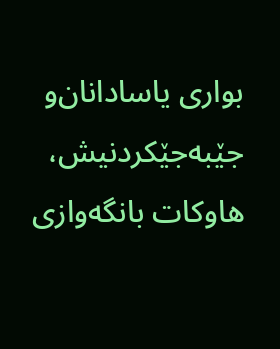بواری یاسادانان‌و جێبه‌جێكردنیش، هاوكات بانگه‌وازی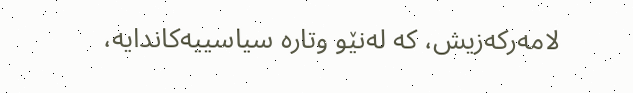لامه‌ركه‌زیش، كه‌ له‌نێو وتاره‌ سیاسییه‌كاندایه‌،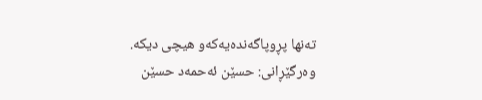ته‌نها پڕوپاگه‌نده‌یه‌كه‌‌و هیچی دیكه‌.
وه‌رگێڕانی: حسێن ئه‌حمه‌د حسێن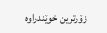زۆرترین خوێندراوە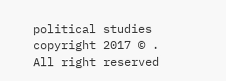political studies copyright 2017 © . All right reserved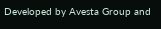Developed by Avesta Group and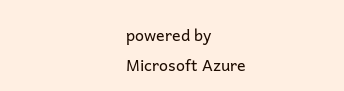powered by Microsoft Azure